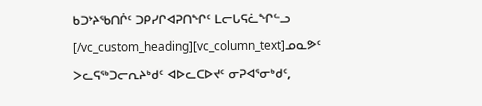ᑲᑐᔾᔨᖃᑎᒌᑦ ᑐᑭᓯᒋᐊᕈᑎᖏᑦ ᒪᓕᒐᕋᓛᖏᓪᓗ
[/vc_custom_heading][vc_column_text]ᓄᓇᕗᑦ ᐳᓚᕋᖅᑐᓕᕆᔨᒃᑯᑦ ᐊᐅᓚᑕᐅᔪᑦ ᓂᕈᐊᕐᓂᒃᑯᑦ,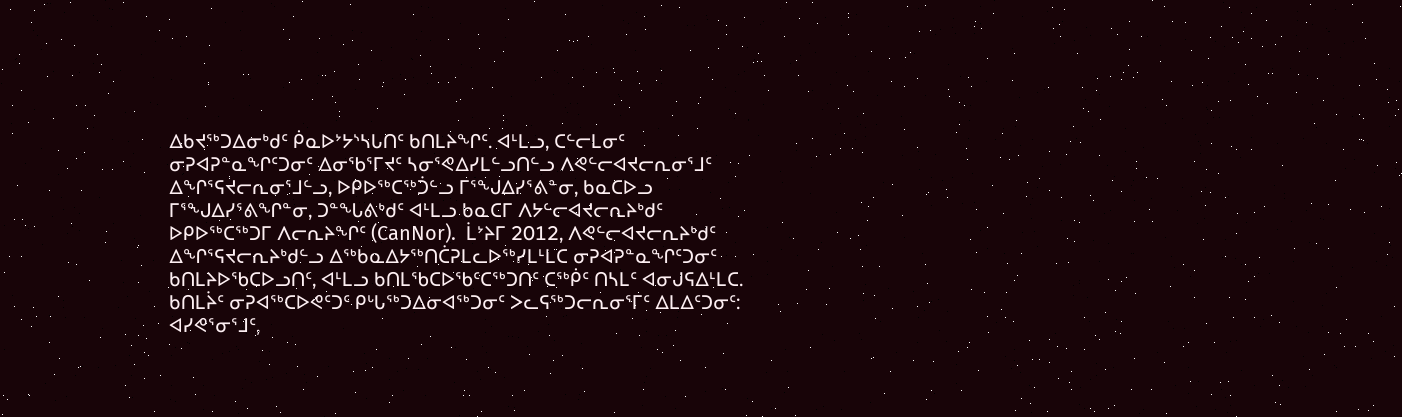ᐃᑲᔪᖅᑐᐃᓂᒃᑯᑦ ᑮᓇᐅᔾᔭᔅᓴᒐᑎᑦ ᑲᑎᒪᔨᖏᑦ. ᐊᒻᒪᓗ, ᑕᓪᓕᒪᓂᑦ ᓂᕈᐊᕈᓐᓇᖏᑦᑐᓂᑦ ᐃᓂᖃᕐᒥᔪᑦ ᓴᓂᕐᕙᐃᓯᒪᓪᓗᑎᓪᓗ ᐱᕙᓪᓕᐊᔪᓕᕆᓂᕐᒧᑦ ᐃᖏᕐᕋᔪᓕᕆᓂᕐᒧᓪᓗ, ᐅᑭᐅᖅᑕᖅᑑᓪᓗ ᒥᕐᖑᐃᓯᕐᕕᓐᓂ, ᑲᓇᑕᐅᓗ ᒥᕐᖑᐃᓯᕐᕕᖏᓐᓂ, ᑐᓐᖓᕕᒃᑯᑦ ᐊᒻᒪᓗ ᑲᓇᑕᒥ ᐱᔭᓪᓕᐊᔪᓕᕆᔨᒃᑯᑦ ᐅᑭᐅᖅᑕᖅᑐᒥ ᐱᓕᕆᔨᖏᑦ (CanNor).  ᒫᔾᔨᒥ 2012, ᐱᕙᓪᓕᐊᔪᓕᕆᔨᒃᑯᑦ ᐃᖏᕐᕋᔪᓕᕆᔨᒃᑯᓪᓗ ᐃᖅᑲᓇᐃᔭᖅᑎᑖᕈᒪᓚᐅᖅᓯᒪᒻᒪᑕ ᓂᕈᐊᕈᓐᓇᖏᑦᑐᓂᑦ ᑲᑎᒪᔨᐅᖃᑕᐅᓗᑎᑦ, ᐊᒻᒪᓗ ᑲᑎᒪᖃᑕᐅᖃᑦᑕᖅᑐᑎᑦ ᑕᖅᑮᑦ ᑎᓴᒪᑦ ᐊᓂᒍᕋᐃᒻᒪᑕ.
ᑲᑎᒪᔩᑦ ᓂᕈᐊᖅᑕᐅᕙᑦᑐᑦ ᑭᒡᒐᖅᑐᐃᓂᐊᖅᑐᓂᑦ ᐳᓚᕋᖅᑐᓕᕆᓂᕐᒥᑦ ᐃᒪᐃᑦᑐᓂᑦ: ᐊᓯᕙᕐᓂᕐᒧᑦ,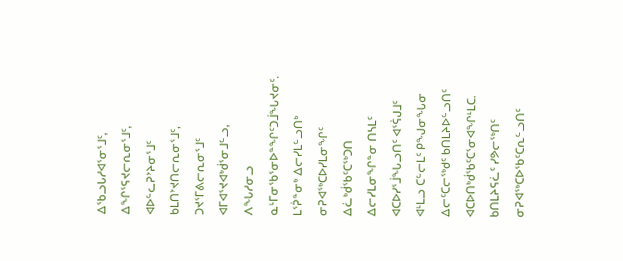ᐃᖃᓗᒐᓱᐊᕐᓂᕐᒧᑦ, ᐃᖏᕐᕋᔪᓕᕆᓂᕐᒧᑦ, ᐊᐅᓪᓚᕈᔾᔨᓂᕐᒧᑦ ᑲᒪᑎᔾᔪᑎᓕᕆᓂᕐᒧᑦ, ᑐᔪᕐᒥᕕᓕᕆᓂᕐᒧᑦ ᐊᒥᐊᕐᔪᐊᒃᑰᕐᓂᒧᓪᓗ, ᐱᖓᓱᓂᓗ ᓇᒻᒥᓂᖃᕐᓂᐅᓐᖏᑦᑐᒨᖓᔪᓂᑦ. ᒪᕐᕉᓐᓂᒃ ᐃᓕᓯᒪᓪᓗᑎᒃ ᓂᕈᐊᖅᑕᐅᓯᒪᓂᖏᑦ ᐃᓛᒃᑰᖃᑦᑕᖅᑐᑎ ᐃᓕᓯᒪᓂᖏᓐᓂ ᑎᓴᒪᑦ ᐊᑕᐅᓯᕐᒨᖓᓗᑎᑦ ᐊᕐᕌᒍᒧᑦ ᐊᒻᒪᓗ ᑕᓪᓕᒪᑦ ᑭᖑᓂᖓᓂ ᐃᓕᑦᑕᓕᖅᑯᑦ ᑲᑎᒪᔨᐅᓪᓗᑎᑦ ᐊᑕᐅᑎᒃᑰᖃᑦᑕᕐᓂᐊᖏᒻᒪᑕ. ᑲᑎᒪᔨᕋᓛᑦ ᓯᕗᓕᖅᑎᑦ ᓂᕈᐊᖅᑕᐅᖃᑦᑕᕆᓪᓗᑎᑦ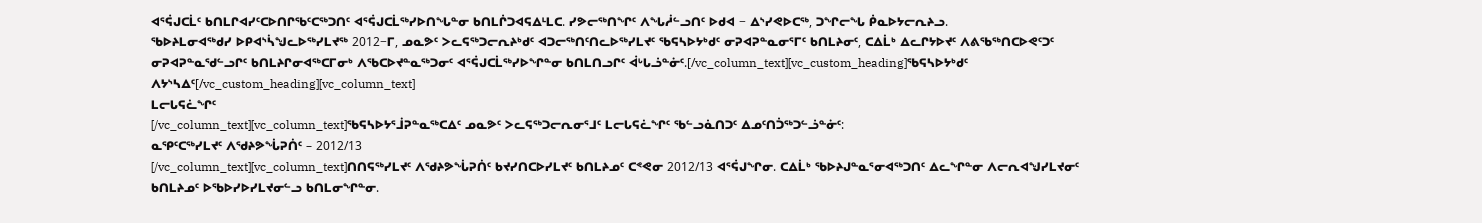ᐊᕐᕌᒍᑕᒫᑦ ᑲᑎᒪᒋᐊᓯᑦᑕᐅᑎᒋᖃᑦᑕᖅᑐᑎᑦ ᐊᕐᕌᒍᑕᒫᖅᓯᐅᑎᖓᓐᓂ ᑲᑎᒪᒌᑐᐊᕋᐃᒻᒪᑕ. ᓯᕗᓕᖅᑎᖏᑦ ᐱᖓᓲᓪᓗᑎᑦ ᐅᑯᐊ − ᐃᔅᓯᕙᐅᑕᖅ, ᑐᖏᓕᖓ ᑮᓇᐅᔭᓕᕆᔨᓗ.
ᖃᐅᔨᒪᓂᐊᖅᑯᓯ ᐅᑭᐊᔅᓵᖑᓚᐅᖅᓯᒪᔪᖅ 2012−ᒥ, ᓄᓇᕗᑦ ᐳᓚᕋᖅᑐᓕᕆᔨᒃᑯᑦ ᐊᑐᓕᖅᑎᑦᑎᓚᐅᖅᓯᒪᔪᑦ ᖃᕋᓴᐅᔭᒃᑯᑦ ᓂᕈᐊᕈᓐᓇᓂᕐᒥᑦ ᑲᑎᒪᔨᓂᑦ, ᑕᐃᒫᒃ ᐃᓚᒋᔭᐅᔪᑦ ᐱᕕᖃᖅᑎᑕᐅᕙᑦᑐᑦ ᓂᕈᐊᕈᓐᓇᖁᓪᓗᒋᑦ ᑲᑎᒪᔨᒋᓂᐊᖅᑕᒥᓂᒃ ᐱᖃᑕᐅᔪᓐᓇᖅᑐᓂᑦ ᐊᕐᕌᒍᑕᒫᖅᓯᐅᖏᓐᓂ ᑲᑎᒪᑎᓗᒋᑦ ᐋᒡᒐᓘᓐᓃᑦ.[/vc_column_text][vc_custom_heading]ᖃᕋᓴᐅᔭᒃᑯᑦ ᐱᔭᔅᓴᐃᑦ[/vc_custom_heading][vc_column_text]
ᒪᓕᒐᕋᓛᖏᑦ
[/vc_column_text][vc_column_text]ᖃᕋᓴᐅᔭᕐᒨᕈᓐᓇᖅᑕᐃᑦ ᓄᓇᕗᑦ ᐳᓚᕋᖅᑐᓕᕆᓂᕐᒧᑦ ᒪᓕᒐᕋᓛᖏᑦ ᖃᓪᓗᓈᑎᑐᑦ ᐃᓄᑦᑎᑑᖅᑐᓪᓘᓐᓃᑦ:
ᓇᕿᑦᑕᖅᓯᒪᔪᑦ ᐱᖁᔨᕗᖔᕈᑏᑦ – 2012/13
[/vc_column_text][vc_column_text]ᑎᑎᕋᖅᓯᒪᔪᑦ ᐱᖁᔨᕗᖔᕈᑏᑦ ᑲᔪᓯᑎᑕᐅᓯᒪᔪᑦ ᑲᑎᒪᔨᓄᑦ ᑕᕝᕙᓂ 2012/13 ᐊᕐᕌᒍᖏᓂ. ᑕᐃᒫᒃ ᖃᐅᔨᒍᓐᓇᕐᓂᐊᖅᑐᑎᑦ ᐃᓚᖏᓐᓂ ᐱᓕᕆᐊᖑᓯᒪᔪᓂᑦ ᑲᑎᒪᔨᓄᑦ ᐅᖃᐅᓯᐅᓯᒪᔪᓂᓪᓗ ᑲᑎᒪᓂᖏᓐᓂ.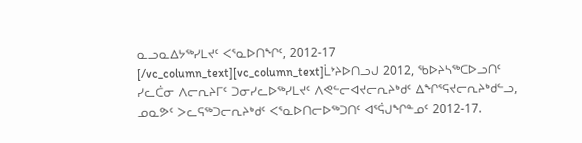ᓇᓗᓇᐃᔭᖅᓯᒪᔪᑦ ᐸᕐᓇᐅᑎᖏᑦ, 2012-17
[/vc_column_text][vc_column_text]ᒫᔾᔨᐅᑎᓗᒍ 2012, ᖃᐅᔨᓴᖅᑕᐅᓗᑎᑦ ᓯᓚᑖᓂ ᐱᓕᕆᔨᒥᑦ ᑐᓂᓯᓚᐅᖅᓯᒪᔪᑦ ᐱᕙᓪᓕᐊᔪᓕᕆᔨᒃᑯᑦ ᐃᖏᕐᕋᔪᓕᕆᔨᒃᑯᓪᓗ, ᓄᓇᕗᑦ ᐳᓚᕋᖅᑐᓕᕆᔨᒃᑯᑦ ᐸᕐᓇᐅᑎᓕᐅᖅᑐᑎᑦ ᐊᕐᕌᒍᖏᓐᓄᑦ 2012-17.